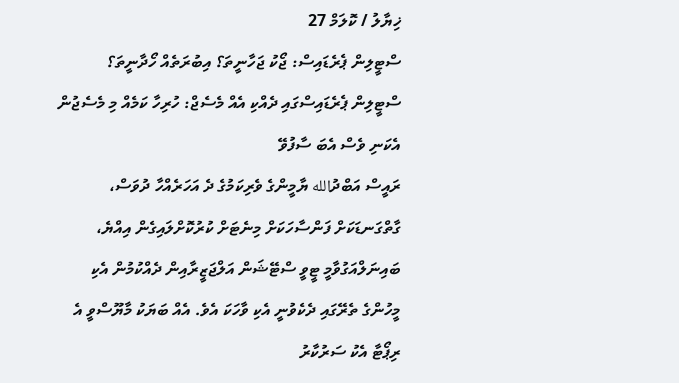ޚިޔާލު / ކޮލަމް 27
ސްޓީލިން ޕެރެޑައިސް: ޖޯކު ޖަހާނީތަ؟ އިބުރަތެއް ހޯދާނީތަ؟
ސްޓީލިން ޕެރެޑައިސްގައި ދެއްކި އެއް މެސެޖް: ހުރިހާ ކަމެއް މި މެސެޖުން އެކަނި ވެސް އެބަ ސާފުވޭ
ރައީސް އަބްދުالله ޔާމީންގެ ވެރިކަމުގެ ދެ އަހަރެއްހާ ދުވަސް، ގާތްގަނޑަކަށް ފަންސާހަކަށް މިނެޓަށް ކުރުކޮށްލައިގެން އިއްޔެ، ބައިނަލްއަގުވާމީ ޓީވީ ސްޓޭޝަން އަލްޖަޒީރާއިން ދެއްކުމުން އެކި މީހުންގެ ތެރޭގައި ދެކެވުނީ އެކި ވާހަކަ އެވެ. އެއް ބަޔަކު މާޔޫސްވީ އެ ރިޕޯޓާ އެކު ސަރުކާރު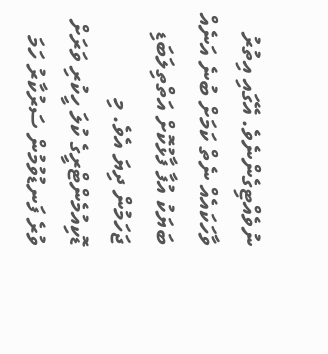ނުވެއްޓިގެންނެވެ. އޭގައި އިތުރު ވާހަކައެއް ނެތް ކަމަށް ބުނެ އަނެއް ބަޔަކު އުފާ ފާޅުކޮށް އަތްތިލަބަޑި ޖަހަމުން ދިޔަ އެވެ. މި ޑޮކިއުމެންޓްރީގެ ކުލަ ހީކުރި ވަރަށް ވުރެ ފަނޑުވުމުން ސަރުކާރު ހަމަ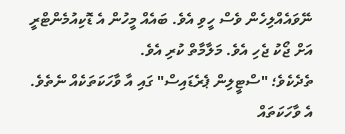ނޭވައެއްލިހެން ވެސް ހީވި އެވެ. ބައެއް މީހުން އެ ޑޮކިއުމެންޓްރީ އަށް ޖޯކު ޖެހި އެވެ. މަލާމާތް ކުރި އެވެ.
ތެދެކެވެ؛ "ސްޓީލިން ޕެރެޑައިސް" ގައި އާ ވާހަކަތަކެއް ނެތެވެ. އެ ވާހަކަތައް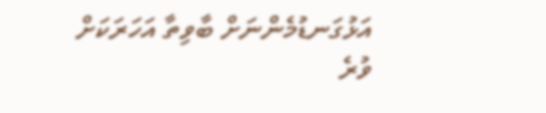އަޅުގަނޑުމެންނަށް ބާވިތާ އަހަރަކަށް ވުރެ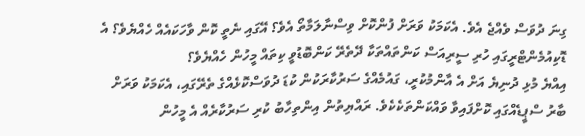ގިނަ ދުވަސް ވެއްޖެ އެވެ. އެކަމަކު ވަރަށް ފުންކޮށް ވިސްނާލަމާތޯ އެވެ؟ އޭގައި ނެތީ ކޮން ވާހަކައެއް ހެއްޔެވެ؟ އެ ޑޮކިއުމެންޓްރީގައި ހުރި ސީރިއަސް ކަންތައްތަކާ ދޭތެރޭ ކަންބޮޑުވީ ކިތައް މީހުން ހެއްޔެވެ؟
އިއްޔެ މުޅި ދުނިޔެ އަށް އެ އާންމުކުރީ، ގައުމެއްގެ ސަރުކާރަކުން ކުޑަ ދުވަސްކޮޅެއްގެ ތެރޭގައި، އެކަމަކު ވަރަށް ބާރު ސްޕީޑެއްގައި ކޮށްފައިވާ ވައްކަންތަކެކެވެ. ރައްޔިތުން އިންތިހާބު ކުރި ސަރުކާރެއް އެ މީހުން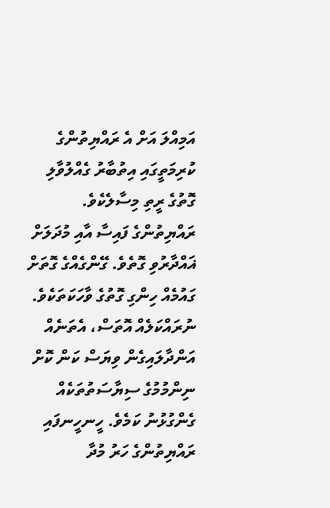އަމިއްލަ އަށް އެ ރައްޔިތުންގެ ކުރިމަތީގައި އިތުބާރު ގެއްލުވާލި ގޮތުގެ ރީތި މިސާލެކެވެ. ރައްޔިތުންގެ ފައިސާ އާއި މުދަލަށް ޣައްދާރުވި ގޮތެވެ. ގޭންގެއްގެ ގޮތަށް ގައުމެއް ހިންގި ގޮތުގެ ވާހަކަތަކެވެ. ނުރައްކަލެއް އޮތަސް، އެތަނެއް އަންދާލައިގެން ވިޔަސް ކަން ކޮށް ނިންމުމުގެ ސިޔާސަތުތަކެއް ގެންގުޅުނު ކަމެވެ. ހީނހީނފައި ރައްޔިތުންގެ ހަރު މުދާ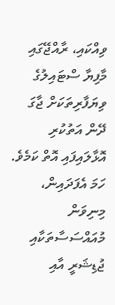ވިއްކައި، ރާއްޖޭގައި މާފިޔާ ސްޓައިލުގެ ވިޔަފާރިތަކަށް ޖާގަ ދޭން އަތުކުރި އޮޅާލައިފައި އޮތް ކަމެވެ. ހަމަ އެފަދައިން، މިނިވަން މުއައްސަސާތަކާއި ޖުޑިޝަރީ އާއި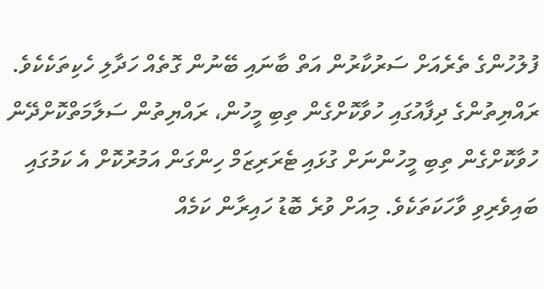ފުލުހުންގެ ތެރެއަށް ސަރުކާރުން އަތް ބާނައި ބޭނުން ގޮތެއް ހަދާލި ހެކިތަކެކެވެ. ރައްޔިތުންގެ ދިފާއުގައި ހުވާކޮށްގެން ތިބި މީހުން، ރައްޔިތުން ސަލާމަތްކޮށްދޭން ހުވާކޮށްގެން ތިބި މީހުންނަށް ގުޅައި ޓެރަރިޒަމް ހިންގަން އަމުރުކޮށް އެ ކަމުގައި ބައިވެރިވި ވާހަކަތަކެވެ. މިއަށް ވުރެ ބޮޑު ހައިރާން ކަމެއް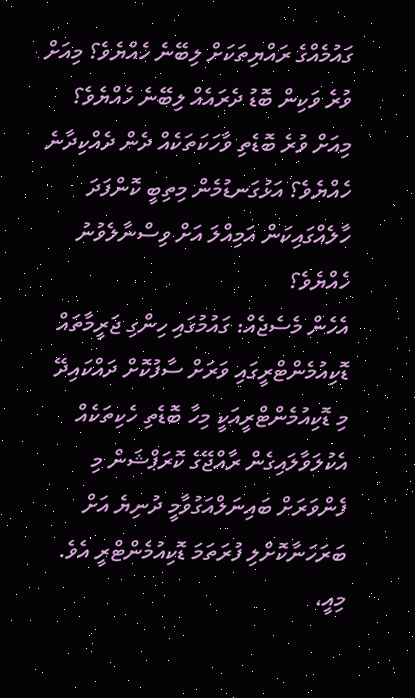ގައުމެއްގެ ރައްޔިތަކަށް ލިބޭނެ ހެއްޔެވެ؟ މިއަށް ވުރެ ވަކިން ބޮޑު ދެރައެއް ލިބޭނެ ހެއްޔެވެ؟ މިއަށް ވުރެ ބޮޑެތި ވާހަކަތަކެއް ދެން ދެއްކިދާނެ ހެއްޔެވެ؟ އަޅުގަނޑުމެން މިތިބީ ކޮންފަދަ ހާލެއްގައިކަން އަމިއްލަ އަށް ވިސްނާލެވުނު ހެއްޔެވެ؟
އެހެން މެސެޖެއް: ގައުމުގައި ހިންގި ޖަރީމާތައް ޑޮކިއުމެންޓްރީގައި ވަރަށް ސާފުކޮށް ދައްކައިދޭ
މި ޑޮކިއުމެންޓްރީއަކީ މިހާ ބޮޑެތި ހެކިތަކެއް އެކުލަވާލައިގެން ރާއްޖޭގެ ކޮރަޕްޝަން މި ފެންވަރަށް ބައިނަލްއަގުވާމީ ދުނިޔެ އަށް ބަރަހަނާކޮށްލި ފުރަތަމަ ޑޮކިއުމެންޓްރީ އެވެ. މިއީ،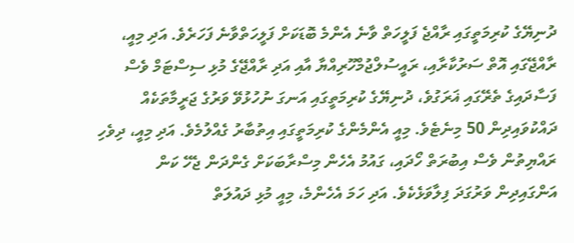ދުނިޔޭގެ ކުރިމަތީގައި ރާއްޖެ ފަލީހަތް ވާނެ އެންމެ ބޮޑަކަށް ފަލީހަތްވާނެ ފަހަރެވެ. އަދި މިއީ، ރާއްޖޭގައި އޮތް ސަރުކާރާއި، ރައީސުލްޖުމްހޫރިއްޔާ އާއި އަދި ރާއްޖޭގެ މުޅި ސިސްޓަމް ވެސް ފަސާދައިގެ ތެރޭގައި ޣަރަގުވެ، ދުނިޔޭގެ ކުރިމަތީގައި އަނގަ ނުހުޅުވޭ ވަރުގެ ޖަރީމާތަކެއް ދައްކުވައިދިން 50 މިނެޓެވެ. މިއީ އެންމެންގެ ކުރިމަތީގައި އިތުބާރު ގެއްލުމެވެ. އަދި މިއީ، ދިވެހި ރައްޔިތުން ވެސް އިބުރަތް ހޯދައި، ގައުމު އެހެން މިސްރާބަކަށް ގެންދަން ޖެހޭ ކަން އަންގައިދިން ވަރުގަދަ ފިލާވަޅެކެވެ. އަދި ހަމަ އެހެންމެ، މިއީ މުޅި ދައުލަތް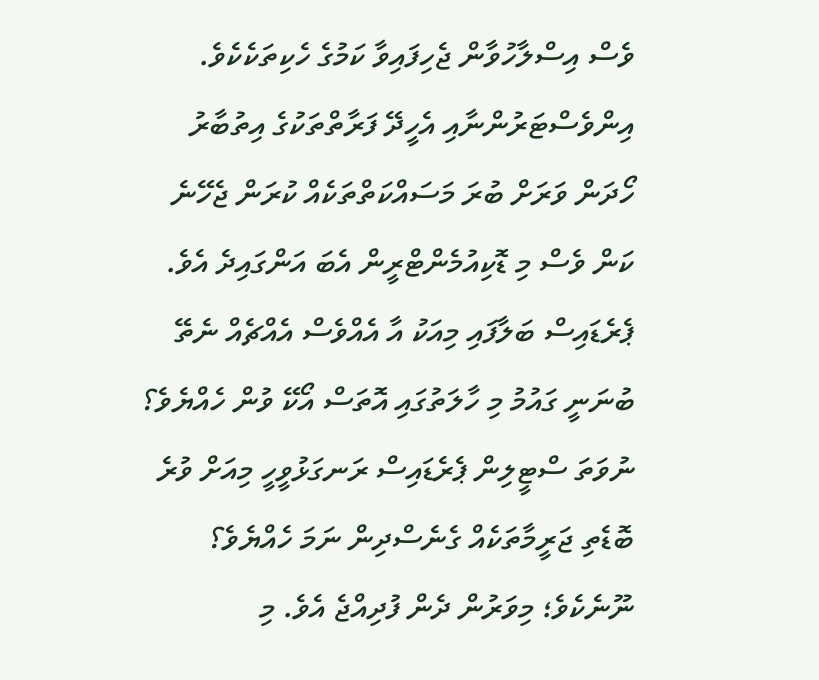ވެސް އިސްލާހުވާން ޖެހިފައިވާ ކަމުގެ ހެކިތަކެކެވެ. އިންވެސްޓަރުންނާއި އެހީދޭ ފަރާތްތަކުގެ އިތުބާރު ހޯދަން ވަރަށް ބުރަ މަސައްކަތްތަކެއް ކުރަން ޖެހޭނެ ކަން ވެސް މި ޑޮކިއުމެންޓްރީން އެބަ އަންގައިދެ އެވެ.
ޕެރެޑައިސް ބަލާފައި މިއަކު އާ އެއްވެސް އެއްޗެއް ނެތޭ ބުނަނީ ގައުމު މި ހާލަތުގައި އޮތަސް އޯކޭ ވުން ހެއްޔެވެ؟ ނުވަތަ ސްޓީލިން ޕެރެޑައިސް ރަނގަޅުވީހީ މިއަށް ވުރެ ބޮޑެތި ޖަރީމާތަކެއް ގެނެސްދިން ނަމަ ހެއްޔެވެ؟ ނޫނެކެވެ؛ މިވަރުން ދެން ފުދިއްޖެ އެވެ. މި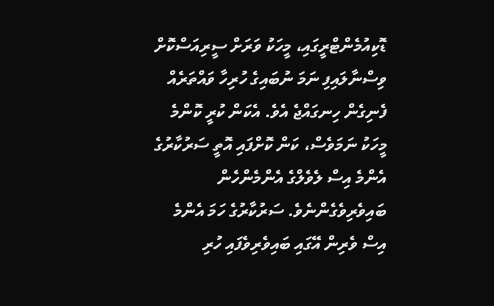ޑޮކިއުމެންޓްރީގައި، މީހަކު ވަރަށް ސީރިއަސްކޮށް ވިސްނާލައިފި ނަމަ ނުބައިގެ ހުރިހާ ވައްތަރެއް ފެނިގެން ހިނގައްޖެ އެވެ. އެކަން ކުރީ ކޮންމެ މީހަކު ނަމަވެސް، ކަން ކޮށްފައި އޮތީ ސަރުކާރުގެ އެންމެ އިސް ލެވެލްގެ އެންމެންހެން ބައިވެރިވެގެންނެވެ. ސަރުކާރުގެ ހަމަ އެންމެ އިސް ވެރިން އޭގައި ބައިވެރިވެފައި ހުރި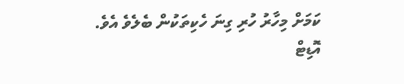ކަމަށް މިހާރު ހުރި ގިނަ ހެކިތަކުން ބެލެވެ އެވެ.
އޮޑިޓް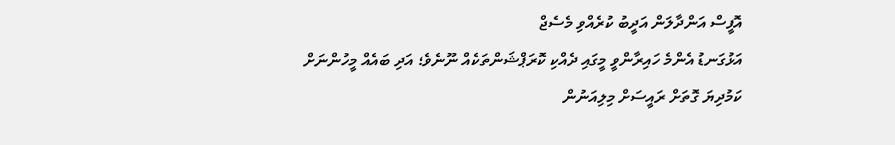އޮފީސް އަންދާލަން އަދީބު ކުރެއްވި މެސެޖް
އަޅުގަނޑު އެންމެ ހައިރާންވީ މީގައި ދެއްކި ކޮރަޕްޝަންތަކެއް ނޫނެވެ؛ އަދި ބައެއް މީހުންނަށް ކަމުދިޔަ ގޮތަށް ރައީސަށް މިލިއަނުން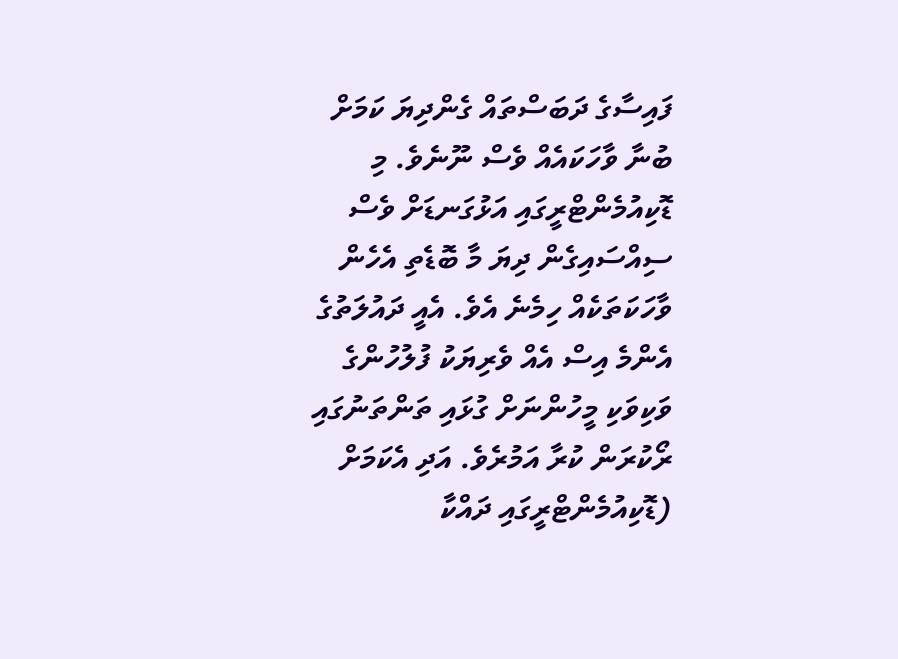ފައިސާގެ ދަބަސްތައް ގެންދިޔަ ކަމަށް ބުނާ ވާހަކައެއް ވެސް ނޫނެވެ. މި ޑޮކިއުމެންޓްރީގައި އަޅުގަނޑަށް ވެސް ސިއްސައިގެން ދިޔަ މާ ބޮޑެތި އެހެން ވާހަކަތަކެއް ހިމެނެ އެވެ. އެއީ ދައުލަތުގެ އެންމެ އިސް އެއް ވެރިޔަކު ފުލުހުންގެ ވަކިވަކި މީހުންނަށް ގުޅައި ތަންތަނުގައި ރޯކުރަން ކުރާ އަމުރެވެ. އަދި އެކަމަށް (ޑޮކިއުމެންޓްރީގައި ދައްކާ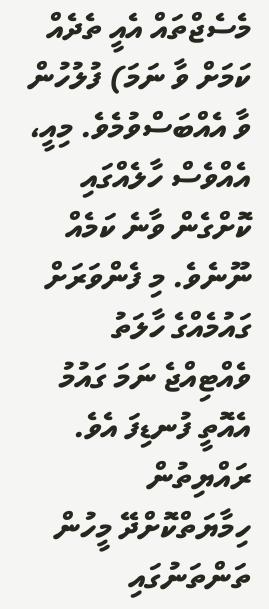މެސެޖްތައް އެއީ ތެދެއް ކަމަށް ވާ ނަމަ) ފުލުހުން ވާ އެއްބަސްވުމެވެ. މިއީ، އެއްވެސް ހާލެއްގައި ކޮށްގެން ވާނެ ކަމެއް ނޫނެވެ. މި ފެންވަރަށް ގައުމެއްގެ ހާލަތު ވެއްޓިއްޖެ ނަމަ ގައުމު އެއޮތީ ފުނޑިފަ އެވެ. ރައްޔިތުން ހިމާޔަތްކޮށްދޭ މީހުން ތަންތަނުގައި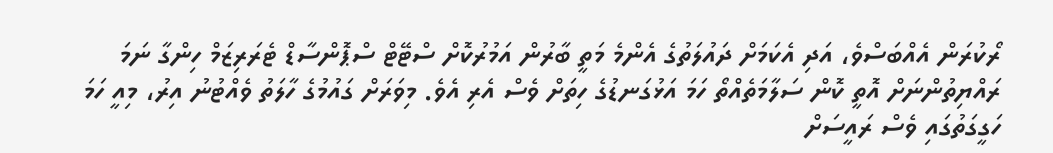ރޯކުރަން އެއްބަސްވެ، އަދި އެކަމަށް ދައުލަތުގެ އެންމެ މަތީ ބާރުން އަމުރުކޮށް ސްޓޭޓް ސްޕޮންސާޑް ޓެރަރިޒަމް ހިންގާ ނަމަ ރައްޔިތުންނަށް އޮތީ ކޮން ސަލާމަތެއްތޯ ހަމަ އަޅުގަނޑުގެ ހިތަށް ވެސް އެރި އެވެ. މިވަރަށް ގައުމުގެ ހާލަތު ވެއްޓުނު އިރު، މިއީ ހަމަ ހަގީގަތުގައި ވެސް ރައީސަށް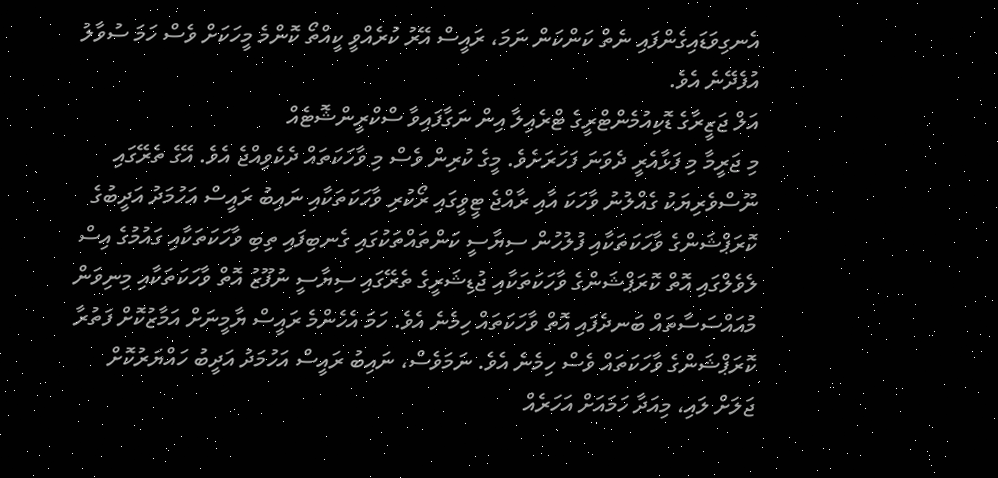އެނގިވަޑައިގެންފައި ނެތް ކަންކަން ނަމަ، ރައީސް އޭރު ކުރެއްވީ ކީއްތޯ ކޮންމެ މީހަކަށް ވެސް ހަމަ ސުވާލު އުފެދޭނެ އެވެ.
އަލް ޖަޒީރާގެ ޑޮކިއުމެންޓްރީގެ ޓްރެއިލާ އިން ނަގާފައިވާ ސްކްރީންޝޮޓެއް
މި ޖަރީމާ މި ފަޅާއެރީ ދެވަނަ ފަހަރަށެވެ. މީގެ ކުރިން ވެސް މި ވާހަކަތައް ދެކެވިއްޖެ އެވެ. އޭގެ ތެރޭގައި ނޫސްވެރިޔަކު ގެއްލުނު ވާހަކަ އާއި ރާއްޖެ ޓީވީގައި ރޯކުރި ވާހަކަތަކާއި ނައިބު ރައީސް އަހުމަދު އަދީބުގެ ކޮރަޕްޝަންގެ ވާހަކަތަކާއި ފުލުހުން ސިޔާސީ ކަންތައްތަކުގައި ގެނބިފައި ތިބި ވާހަކަތަކާއި ގައުމުގެ އިސް ލެވެލްގައި އޮތް ކޮރަޕްޝަންގެ ވާހަކަތަކާއި ޖުޑިޝަރީގެ ތެރޭގައި ސިޔާސީ ނުފޫޒު އޮތް ވާހަކަތަކާއި މިނިވަން މުއައްސަސާތައް ބަނދެފައި އޮތް ވާހަކަތައް ހިމެނެ އެވެ. ހަމަ އެހެންމެ ރައީސް ޔާމީނަށް އަމާޒުކޮށް ފަތުރާ ކޮރަޕްޝަންގެ ވާހަކަތައް ވެސް ހިމެނެ އެވެ. ނަމަވެސް، ނައިބު ރައީސް އަހުމަދު އަދީބު ހައްޔަރުކޮށް ޖަލަށް ލައި، މިއަދާ ހަމައަށް އަހަރެއް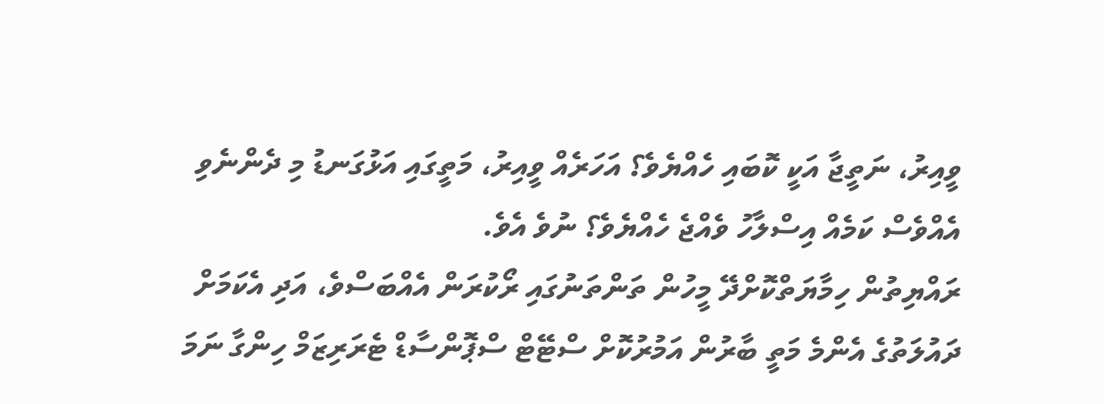ވީއިރު، ނަތީޖާ އަކީ ކޮބައި ހެއްޔެވެ؟ އަހަރެއް ވީއިރު، މަތީގައި އަޅުގަނޑު މި ދެންނެވި އެއްވެސް ކަމެއް އިސްލާހު ވެއްޖެ ހެއްޔެވެ؟ ނުވެ އެވެ.
ރައްޔިތުން ހިމާޔަތްކޮށްދޭ މީހުން ތަންތަނުގައި ރޯކުރަން އެއްބަސްވެ، އަދި އެކަމަށް ދައުލަތުގެ އެންމެ މަތީ ބާރުން އަމުރުކޮށް ސްޓޭޓް ސްޕޮންސާޑް ޓެރަރިޒަމް ހިންގާ ނަމަ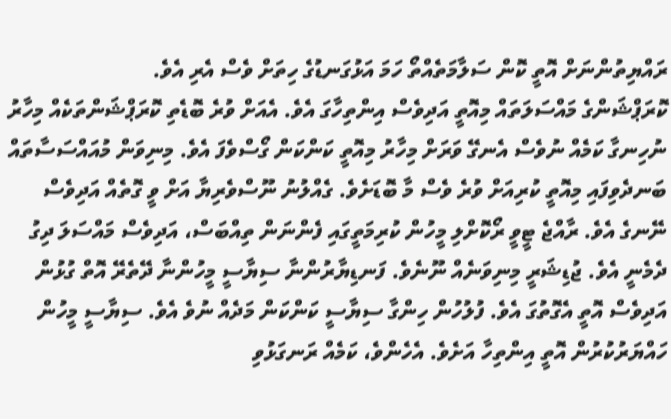ރައްޔިތުންނަށް އޮތީ ކޮން ސަލާމަތެއްތޯ ހަމަ އަޅުގަނޑުގެ ހިތަށް ވެސް އެރި އެވެ.
ކޮރަޕްޝަންގެ މައްސަލަތައް މިއޮތީ އަދިވެސް އިންތިހާގަ އެވެ. އެއަށް ވުރެ ބޮޑެތި ކޮރަޕްޝަންތަކެއް މިހާރު ނުހިނގާ ކަމެއް ނުވެސް އެނގޭ ވަރަށް މިހާރު މިއޮތީ ކަންކަން ގޯސްވެފަ އެވެ. މިނިވަން މުއައްސަސާތައް ބަނދެވިފައި މިއޮތީ ކުރިއަށް ވުރެ ވެސް މާ ބޮޑަށެވެ. ގެއްލުނު ނޫސްވެރިޔާ އަށް ވީ ގޮތެއް އަދިވެސް ނޭނގެ އެވެ. ރާއްޖެ ޓީވީ ރޯކޮށްލި މީހުން ކުރިމަތީގައި ފެންނަން ތިއްބަސް، އަދިވެސް މައްސަލަ ދިގު ދެމެނީ އެވެ. ޖުޑިޝަރީ މިނިވަނެއް ނޫނެވެ. ފަނޑިޔާރުންނާ ސިޔާސީ މީހުންނާ ދޭތެރޭ އޮތް ގުޅުން އަދިވެސް އޮތީ އެގޮތުގަ އެވެ. ފުލުހުން ހިންގާ ސިޔާސީ ކަންކަން މަދެއް ނުވެ އެވެ. ސިޔާސީ މީހުން ހައްޔަރުކުރުން އޮތީ އިންތިހާ އަށެވެ. އެހެންވެ، ކަމެއް ރަނގަޅުވި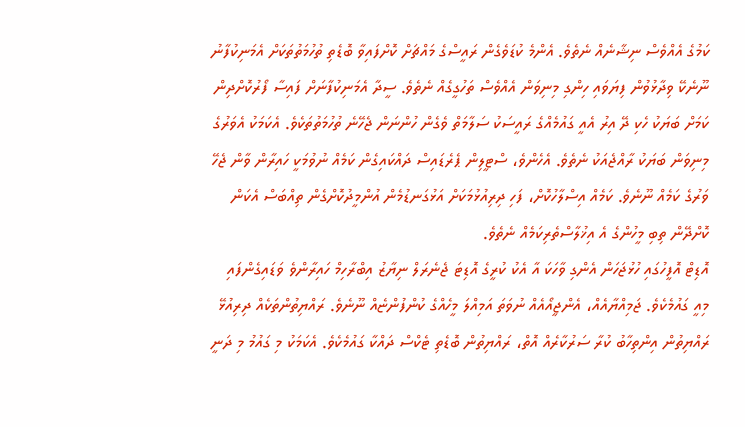ކަމުގެ އެއްވެސް ނިޝާނެއް ނެތެވެ. އެންމެ ކުޑަވެގެން ރައީސްގެ މައްޗަށް ކޮށްފައިވާ ބޮޑެތި ތުހުމަތުތަކަށް އެމަނިކުފާނު ނޫނެކޭ ވިދާޅުވުން ފިޔަވައި ހިންގި މިނިވަން އެއްވެސް ތަހުގީގެއް ނެތެވެ. ސީދާ އެމަނިކުފާނަށް ފައިސާ ފޯރުކޮށްދިން ކަމަށް ބަޔަކު ހެކި ދޭ އިރު އެއީ ގައުމެއްގެ ރައީސަކު ސަލާމަތް ވެގެން ހުންނަން ޖެހޭނެ ތުހުމަތުތަކެވެ. އެކަމަކު އެވަރުގެ މިނިވަން ބަޔަކު ރާއްޖެއަކު ނެތެވެ. އެހެންވެ، ސްޓީލިން ޕެރެޑައިސް ދައްކައިގެން ކަމެއް ނުވުމަކީ ހައިރާން ވާން ޖެހޭ ވަރުގެ ކަމެއް ނޫނެވެ. ކަމެއް އިސްލާހުކޮށް، ފަހި ދިރިއުޅުމަކަށް އަޅުގަނޑުމެން އުންމީދުކޮށްގެން ތިއްބަސް އެކަން ކޮށްދޭން ތިބި މީހުންގެ އެ އިޚުލާސްތެރިކަމެއް ނެތެވެ.
އޮޑިޓް އޮފީހުގައި ހުޅުޖަހަން އެންގި ވާހަކަ އާ އެކު ކުރީގެ އޮޑިޓަ ޖެނެރަލް ނިޔާޒު އިބްރާހިމް ހައިރާންވެ ވަޑައިގެންފައި
މިއީ ގައުމެކެވެ. ޖަމިއްޔާއެއް، އެންޖީއޯއެއް ނުވަތަ އަމިއްލަ މީހެއްގެ ކުންފުންޏެއް ނޫނެވެ. ރައްޔިތުންތަކެއް ދިރިއުޅޭ ރައްޔިތުން އިންތިހާބު ކުރާ ސަރުކާރެއް އޮތް، ރައްޔިތުން ބޮޑެތި ޓެކްސް ދައްކާ ގައުމެކެވެ. އެކަމަކު މި ގައުމު މި ދަނީ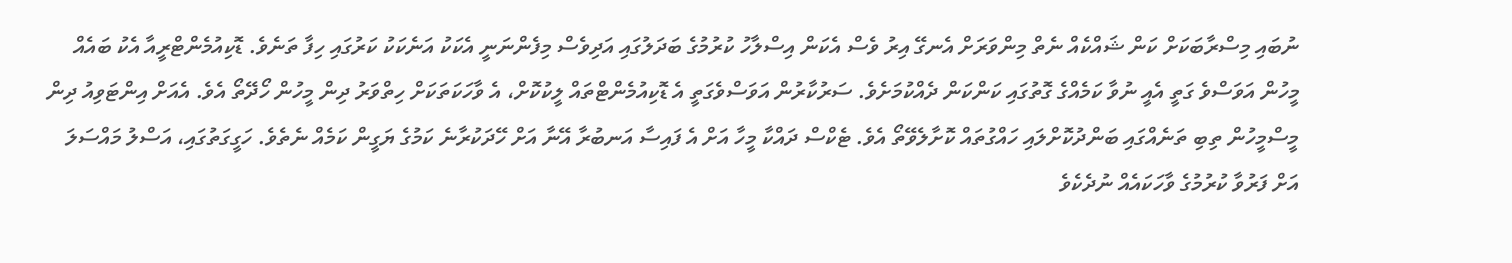ނުބައި މިސްރާބަކަށް ކަން ޝައްކެއް ނެތް މިންވަރަށް އެނގޭ އިރު ވެސް އެކަން އިސްލާހު ކުރުމުގެ ބަދަލުގައި އަދިވެސް މިފެންނަނީ އެކަކު އަނެކަކު ކަރުގައި ހިފާ ތަނެވެ. ޑޮކިއުމެންޓްރީއާ އެކު ބައެއް މީހުން އަވަސްވެ ގަތީ އެއީ ނުވާ ކަމެއްގެ ގޮތުގައި ކަންކަން ދެއްކުމަށެވެ. ސަރުކާރުން އަވަސްވެގަތީ އެ ޑޮކިއުމެންޓްތައް ލީކުކޮށް، އެ ވާހަކަތަކަށް ހިތްވަރު ދިން މީހުން ހޯދޭތޯ އެވެ. އެއަށް އިންޓަވިއު ދިން މީސްމީހުން ތިބި ތަނެއްގައި ބަންދުކޮށްލައި ހައްގުތައް ކޮށާލެވޭތޯ އެވެ. ޓެކްސް ދައްކާ މީހާ އަށް އެ ފައިސާ އަނބުރާ އޭނާ އަށް ހޭދަކުރާނެ ކަމުގެ ޔަގީން ކަމެއް ނެތެވެ. ހަގީގަތުގައި، އަސްލު މައްސަލަ އަށް ފަރުވާ ކުރުމުގެ ވާހަކައެއް ނުދެކެވެ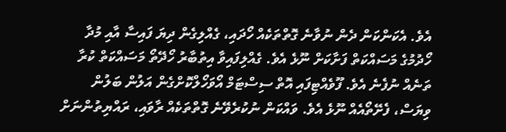އެވެ. އެކަންކަން ދެން ނުވާނެ ގޮތްތަކެއް ހޯދައި، ގެއްލިގެން ދިޔަ ފައިސާ އާއި މުދާ ހޯދުމުގެ މަސައްކަތް ފަށާކަށް ނޫޅެ އެވެ. ގެއްލިފައިވާ އިތުބާރު ހޯދޭތޯ މަސައްކަތް ކުރާ ތަނެއް ނުފެނެ އެވެ. ފޫވެއްޓިފައި އޮތް ސިސްޓަމް އޯވަހޯލްކޮށްގެން އަލުން ބަލުން ވިޔަސް، ފެށޭތޯއެއް ނޫޅެ އެވެ. ވައްކަން ނުކުރެވޭނެ ގޮތްތަކެއް ރާވައި، ރައްޔިތުންނަށް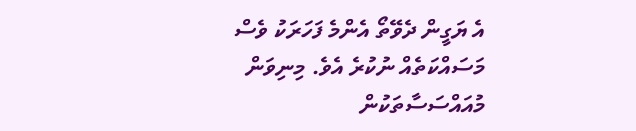އެ ޔަގީން ދެވޭތޯ އެންމެ ފަހަރަކު ވެސް މަސައްކަތެއް ނުކުރެ އެވެ. މިނިވަން މުއައްސަސާތަކުން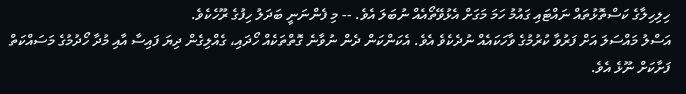ހިލިހިލާގެ ކަސްތޮޅުތައް ނައްޓައި ގައުމު ހަމަ މަގަށް އެޅުވޭތޯއެއް ނުބަލަ އެވެ. -- މި ފެންނަނީ ބަދަލު ހިފުގެ ރޫހެކެވެ.
އަސްލު މައްސަލަ އަށް ފަރުވާ ކުރުމުގެ ވާހަކައެއް ނުދެކެވެ އެވެ. އެކަންކަން ދެން ނުވާނެ ގޮތްތަކެއް ހޯދައި، ގެއްލިގެން ދިޔަ ފައިސާ އާއި މުދާ ހޯދުމުގެ މަސައްކަތް ފަށާކަށް ނޫޅެ އެވެ.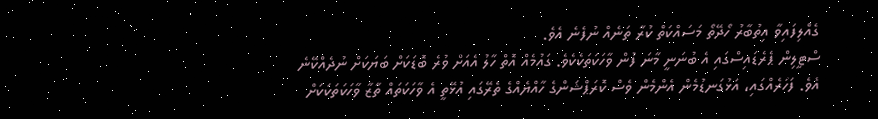ގެއްލިފައިވާ އިތުބާރު ހޯދޭތޯ މަސައްކަތް ކުރާ ތަނެއް ނުފެނެ އެވެ.
ސްޓީލިން ޕެރެޑައިސްގައި އެ ބުނަނީ މާނަ ފުން ވާހަކަތަކެކެވެ. ގައުމެއް އޮތް ހާލު އެއަށް ވުރެ ބޮޑަކަށް ބަޔަކަށް ނުދެއްކޭނެ އެވެ. ފަހަރެއްގައި، އަޅުގަނޑުމެން އެންމެން ވެސް ކޮރަޕްޝަންގެ ހާއްޔެއްގެ ތެރޭގައި އުޅޭތީ އެ ވާހަކަތައް ތާޒާ ވާހަކަތަކަކަށް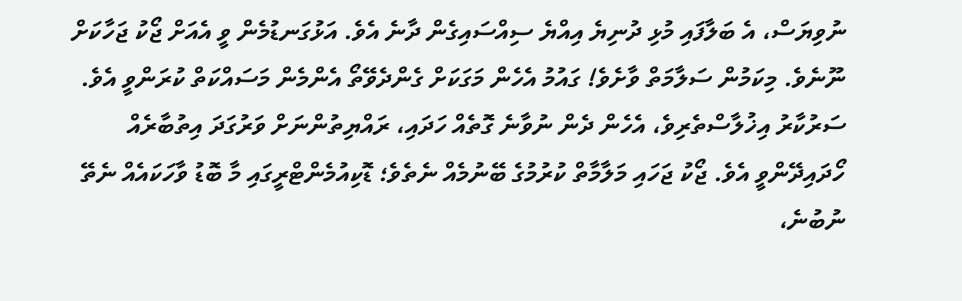ނުވިޔަސް، އެ ބަލާފައި މުޅި ދުނިޔެ އިއްޔެ ސިއްސައިގެން ދާނެ އެވެ. އަޅުގަނޑުމެން ވީ އެއަށް ޖޯކު ޖަހާކަށް ނޫނެވެ. މިކަމުން ސަލާމަތް ވާށެވެ! ގައުމު އެހެން މަގަކަށް ގެންދެވޭތޯ އެންމެން މަސައްކަތް ކުރަންވީ އެވެ. ސަރުކާރު އިޚުލާސްތެރިވެ، އެހެން ދެން ނުވާނެ ގޮތެއް ހަދައި، ރައްޔިތުންނަށް ވަރުގަދަ އިތުބާރެއް ހޯދައިދޭންވީ އެވެ. ޖޯކު ޖަހައި މަލާމާތް ކުރުމުގެ ބޭނުމެއް ނެތެވެ؛ ޑޮކިއުމެންޓްރީގައި މާ ބޮޑު ވާހަކައެއް ނެތޭ ނުބުނެ،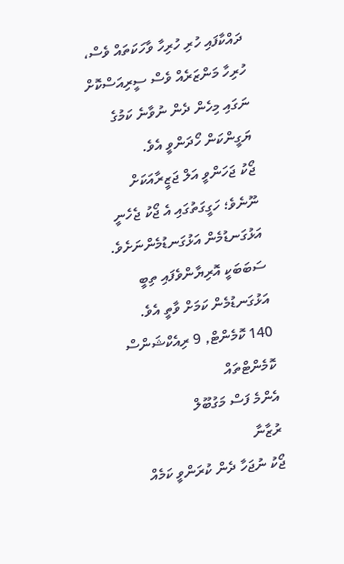ދައްކާފައި ހުރި ހުރިހާ ވާހަކަތައް ވެސް، ހުރިހާ މަންޒަރެއް ވެސް ސީރިއަސްކޮށް ނަގައި މިހެން ދެން ނުވާނެ ކަމުގެ ޔަގީންކަން ހޯދަންވީ އެވެ.
ޖޯކު ޖަހަންވީ އަލް ޖަޒީރާއަކަށް ނޫނެވެ؛ ހަގީގަތުގައި އެ ޖޯކު ޖެހެނީ އަޅުގަނޑުމެން އަޅުގަނޑުމެންނަށެވެ. ސަބަބަކީ އޮރިޔާންވެފައި ތިބީ އަޅުގަނޑުމެން ކަމަށް ވާތީ އެވެ.
140 ކޮމެންޓް, 9 ރިއެކްޝަންސް
ކޮމެންޓްތައް
އެންމެ ފަސް މަގުބޫލް
ރުޒާނާ
ޖޯކު ނުޖަހާ ދެން ކުރަންވީ ކަމެއް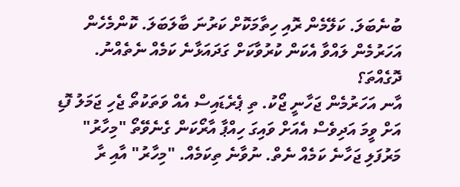ބުނެބަލަ. ކަލޭމެން ރޮއި ހިތާމަކޮށް ކަރުނަ ބާލަބަލަ. ކޮންމެހެން އަހަރުމެން ލައްވާ އެކަން ކުރުވާކަށް ގަދައަޅާނެ ކަމެއް ނެތެއްނު.
ދޮގެއްތަ؟
އާނ އަހަރުމެން ޖަހާނީ ޖޯކު. ތި ޕެރެޑައިސް އެއް ވަތަކުތޯ ޖެހި ޖަމަލު ފޮޑި އަށް ވީމަ އަދިވެސް އެއަށް ވައިގަ ހިއްޕާ އާރޯކަން ގެނެވޭތޯ "މިހާރު" މަރުފަލި ޖަހާނެ ކަމެއް ނެތް. ނުވާނެ ތިކަމެއް. "މިހާރު" އާއި ރާ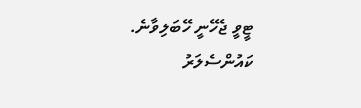ޓީވީ ޖެހޭނީ ހޭބަލިވާނެ.
ކައުންސެލަރު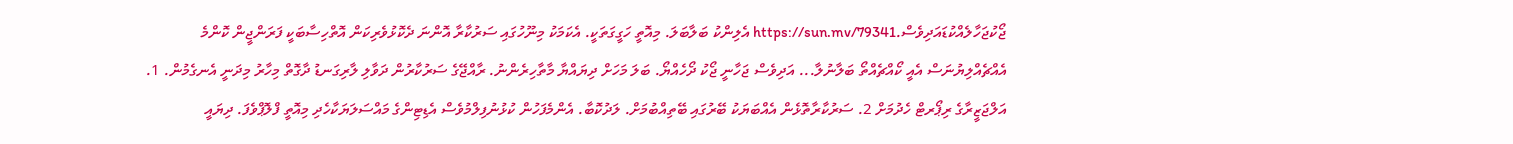ޖޯކުޖަހާލެއްކުޑައަދިވެސް.https://sun.mv/79341 އެލިންކު ބަލާބަލަ. މިއޮތީ ހަގީގަތަކީ. އެކަމަކު މިނޫހުގައި ސަރުކާރާ އޮންނަ ދެކޮޅުވެރިކަން އޮތްހިސާބަކީ ފަރަންޖީން ކޮންމެ އެއްޗެއްލިޔުނަސް އެއީ ކޯއްޗެއްތޯ ބަލާނުލާ... އަދިވެސް ޖަހާނީ ޖޯކު ދޯހެއްޔޯ. ބަލަ މަހަށް ދިޔައްޔާ މާތާހިރެންނު. ރާއްޖޭގެ ސަރުކާރުން ދަވާލި ލާރިގަނޑު ދާގޮތް މިހާރު މިދަނީ އެނގެމުން. 1. އަލްޖަޒީރާގެ ރިޕޯރޓް ހެދުމަށް 2. ސަރުކާރާތޮޅެން އެއްބަޔަކު ބޭރުގައި ބޭތިއްބުމަށް. ލަދުކޮބާ. އެންމެފަހުން ކުޅުނުފިލްމުވެސް އެޑިޓިންގެ މައްސަލަޔަކާހެދި މިއޮތީ ފްލޮޕްވެފަ. ދިޔައީ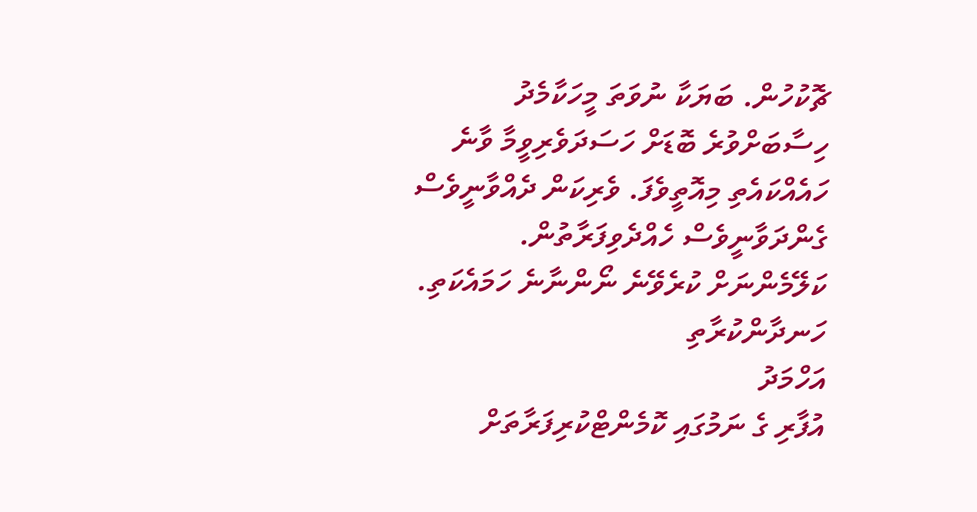ޗޮކުހުން. ބަޔަކާ ނުވަތަ މީހަކާމެދު ހިސާބަށްވުރެ ބޮޑަށް ހަސަދަވެރިވީމާ ވާނެ ހައެއްކައެތި މިއޮތީވެފަ. ވެރިކަން ދެއްވާނީވެސް ގެންދަވާނީވެސް ހެއްދެވިފަރާތުން. ކަލޭމެންނަށް ކުރެވޭނެ ނޯންނާނެ ހަމައެކަތި. ހަނދާންކުރާތި
އަހްމަދު
އުފާރި ގެ ނަމުގައި ކޮމެންޓްކުރިފަރާތަށް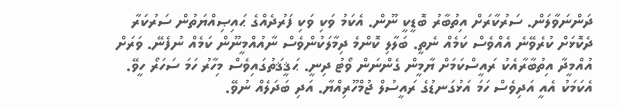ދަންނަވާލަން. ސަރުކާރަށް އިތުބާރު ބޮޑީކީ ނޫން. އެކަމު ވަކި ވަކި ފަރުދެއްގެ ޙައިޞިއްޔަތުން ސަރުކަރާ ދެކޮޅަށް ކުރެވޭނެ އެއްވެސް ކަމެއް ނެތީ. ބަލާލި ކޮންމެ ދިމާލަކުންވެސް ނާއުއްމީނޫން ކަމެއް ނުފެނޭ. ވަރަށް އުއްމީދާ އިތުބާރާއެކު ރައީސްކަމަށް ޔާމީން ގެންނަން ވޯޓު ދިނީ. ޙަޤީޤަތުގައިވެސް މިހާރު ހަމަ ސަހަރޯ ހީވޭ. އެކަމަކު އެއީ އަދިވެސް ހަމަ އަޅުގަނޑުގެ ރައީސުލް ޖުމްހޫރިއްޔާ. އަދި ބަދަލެއް ނުވޭ.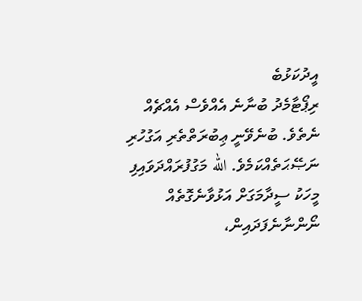އީދުކަޅުބެ
ރިޕޯޓާމެދު ބުނާނެ އެއްވެސް އެއްޗެއް ނެތެވެ. ބުނެވޭނީ ޢިބުރަތްތެރި އަގުހުރި ނަޞޭޙަތެއްކަމެވެ. الله މަގުފުރައްދަވައިފި މީހަކު ސީދާމަގަށް އަޅުވާނެގޮތެއް ނޯންނާނެފަދައިން،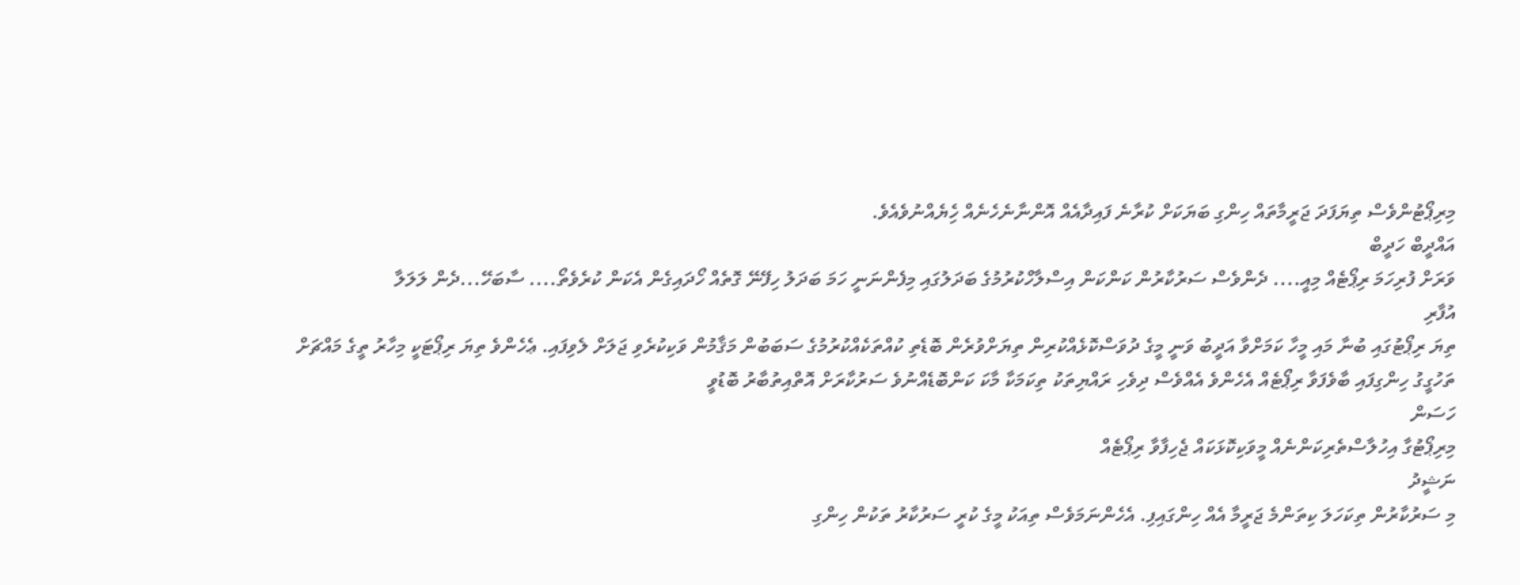މިރިޕޯޓުންވެސް ތިޔަފަދަ ޖަރީމާތައް ހިންގި ބަޔަކަށް ކުރާނެ ފައިދާއެއް އޮންނާނެހެނެއް ހިެޔެއްނުވެއެވެ.
އައްދީބް ހަދީބް
ވަރަށް ފުރިހަމަ ރިޕޯޓެއް މިއީ.... ދެންވެސް ސަރުކާރުން ކަންކަން އިސްލާހްކުރުމުގެ ބަދަލުގައި މިފެންނަނީ ހަމަ ބަދަލު ހިފޭނޭ ގޮތެއް ހޯދައިގެން އެކަން ކުރެވެތޯ.... ސާބަހޭ...ދެން ލަލަލާ
އުފާރި
ތިޔަ ރިޕޯޓުގައި ބުނާ މައި މީހާ ކަމަށްވާ އަދީބު ވަނީ މީގެ ދުވަސްކޮޅެއްކުރިން ތިޔަށްވުރެން ބޮޑެތި ކުއްތަކެއްކުރުމުގެ ސަބަބުން މަޤާމުން ވަކިކުރެވި ޖަލަށް ލެވިފައި. ޢެހެންވެ ތިޔަ ރިޕޯޓަކީ މިހާރު ތީގެ މައްޗަށް ތަހުގީގު ހިންގިފައި ބާވެފަވާ ރިޕޯޓެއް އެހެންވެ އެއްވެސް ދިވެހި ރައްޔިތަކު ތިކަމަކާ މާކަ ކަންބޮޑެއްނުވެ ސަރުކާރަށް އޮތްއިތުބާރު ބޮޑުވީ
ހަސަން
މިރިޕޯޓުގާ އިހުލާސްތެރިކަންނެއް މީވަކިކޮޅަކައް ޖެހިފާވާ ރިޕޯޓެއް
ނަޝީދު
މި ސަރުކާރުން ތިކަހަލަ ކިތަންމެ ޖަރީމާ އެއް ހިންގައިފި. އެހެންނަމަވެސް ތިއަކު މީގެ ކުރީ ސަރުކާރު ތަކުން ހިންގި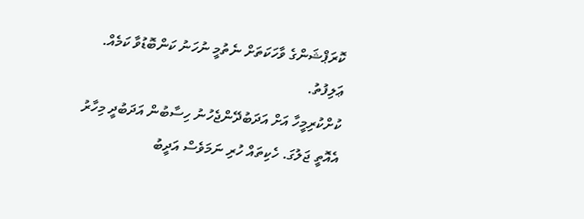ކޮރަޕްޝަންގެ ވާހަކަތަށް ނެތުމީ ނުހަނު ކަންބޮޑުވާ ކަމެއް.
ޢަލިފުތު.
ކުށްކުރިމީހާ އަށް އަދަބުދޭންޖެހުނު ހިސާބުން އަދަބުދީ މިހާރު އެއޮތީ ޖަލުގަ. ހެކިތައް ހުރި ނަމަވެސް އަދީބު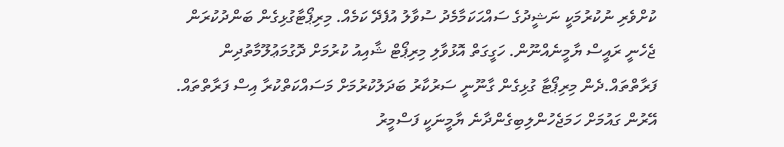ކުށްވެރި ނުކުރުމަކީ ނަޝީދުގެ ސައްޙަކަމާމެދު ސުވާލު އުފެދޭ ކަމެއް. މިރިޕޯޓާގުޅިގެން ބަންދުކުރަން ޖެހެނީ ރައީސް ޔާމީނެއްނޫން. ހަގީގަތް އޮޅުވާލި މިރިޕޯޓް ޝާއިއު ކުރުމަށް ދޮގުމަޢުލޫމާތުދިން ފަރާތްތައް.ދެން މިރިޕޯޓާ ގުޅިގެން ގާނޫނީ ސަރުކާރު ބަދަލުކުރުމަށް މަސައްކަތްކުރާ އިސް ފަރާތްތައް. އޭރުން ގައުމަށް ހަމަޖެހުންލިބިގެންދާނެ ޔާމީނަކީ ފަސްމީރު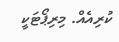ކުރިއެއް. މިރިޕޯޓަކީ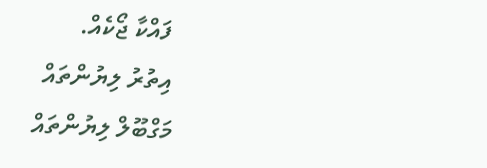ފައްކާ ޖޯކެއް.
އިތުރު ލިޔުންތައް
މަގްބޫލް ލިޔުންތައް